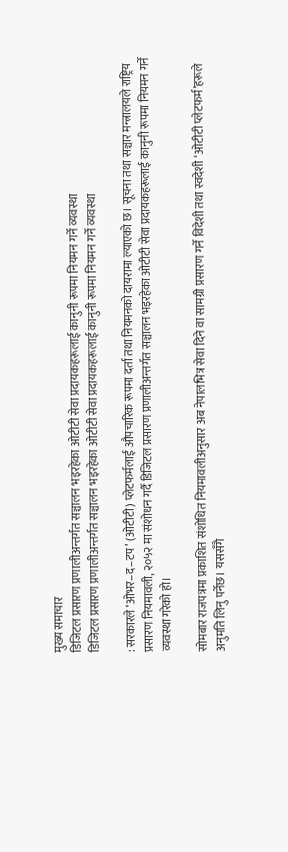मुख्य समाचार
डिजिटल प्रसारण प्रणालीअन्तर्गत सञ्चालन भइरहेका ओटीटी सेवा प्रदायकहरूलाई कानुनी रूपमा नियमन गर्ने व्यवस्था
डिजिटल प्रसारण प्रणालीअन्तर्गत सञ्चालन भइरहेका ओटीटी सेवा प्रदायकहरूलाई कानुनी रूपमा नियमन गर्ने व्यवस्था

: सरकारले ‘ओभर–द–टप’ (ओटीटी) प्लेटफर्मलाई औपचारिक रूपमा दर्ता तथा नियमनको दायरामा ल्याएको छ। सूचना तथा सञ्चार मन्त्रालयले राष्ट्रिय प्रसारण नियमावली, २०५२ मा संशोधन गर्दै डिजिटल प्रसारण प्रणालीअन्तर्गत सञ्चालन भइरहेका ओटीटी सेवा प्रदायकहरूलाई कानुनी रूपमा नियमन गर्ने व्यवस्था गरेको हो।

सोमबार राजपत्रमा प्रकाशित संशोधित नियमावलीअनुसार अब नेपालभित्र सेवा दिने वा सामग्री प्रसारण गर्ने विदेशी तथा स्वदेशी ‘ओटीटी प्लेटफर्म’हरूले अनुमति लिनु पर्नेछ। यससँगै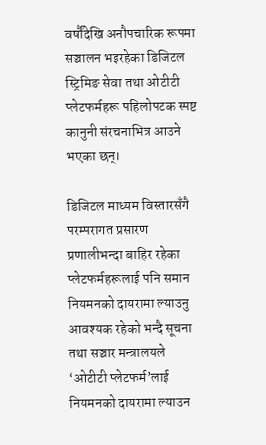वर्षौंदेखि अनौपचारिक रूपमा सञ्चालन भइरहेका डिजिटल स्ट्रिमिङ सेवा तथा ओटीटी प्लेटफर्महरू पहिलोपटक स्पष्ट कानुनी संरचनाभित्र आउने भएका छन्।

डिजिटल माध्यम विस्तारसँगै परम्परागत प्रसारण प्रणालीभन्दा बाहिर रहेका प्लेटफर्महरूलाई पनि समान नियमनको दायरामा ल्याउनु आवश्यक रहेको भन्दै सूचना तथा सञ्चार मन्त्रालयले ‘ओटीटी प्लेटफर्म’लाई नियमनको दायरामा ल्याउन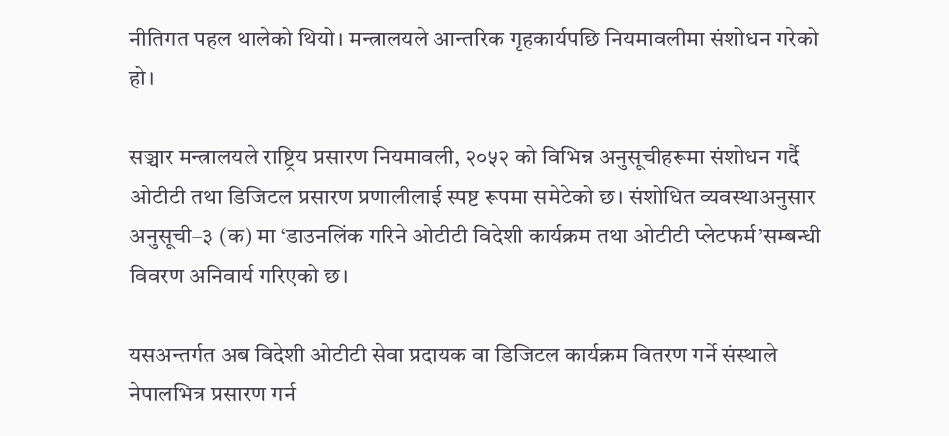नीतिगत पहल थालेको थियो। मन्त्रालयले आन्तरिक गृहकार्यपछि नियमावलीमा संशोधन गरेको हो।

सञ्चार मन्त्रालयले राष्ट्रिय प्रसारण नियमावली, २०५२ को विभिन्न अनुसूचीहरूमा संशोधन गर्दै ओटीटी तथा डिजिटल प्रसारण प्रणालीलाई स्पष्ट रूपमा समेटेको छ। संशोधित व्यवस्थाअनुसार अनुसूची–३ (क) मा ‘डाउनलिंक गरिने ओटीटी विदेशी कार्यक्रम तथा ओटीटी प्लेटफर्म’सम्बन्धी विवरण अनिवार्य गरिएको छ।

यसअन्तर्गत अब विदेशी ओटीटी सेवा प्रदायक वा डिजिटल कार्यक्रम वितरण गर्ने संस्थाले नेपालभित्र प्रसारण गर्न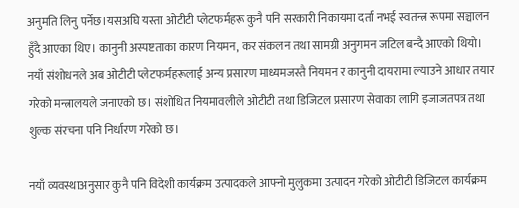अनुमति लिनु पर्नेछ।यसअघि यस्ता ओटीटी प्लेटफर्महरू कुनै पनि सरकारी निकायमा दर्ता नभई स्वतन्त्र रूपमा सञ्चालन हुँदै आएका थिए। कानुनी अस्पष्टताका कारण नियमन, कर संकलन तथा सामग्री अनुगमन जटिल बन्दै आएको थियो। नयाँ संशोधनले अब ओटीटी प्लेटफर्महरूलाई अन्य प्रसारण माध्यमजस्तै नियमन र कानुनी दायरामा ल्याउने आधार तयार गरेको मन्त्रालयले जनाएको छ। संशोधित नियमावलीले ओटीटी तथा डिजिटल प्रसारण सेवाका लागि इजाजतपत्र तथा शुल्क संरचना पनि निर्धारण गरेको छ।

नयाँ व्यवस्थाअनुसार कुनै पनि विदेशी कार्यक्रम उत्पादकले आफ्नो मुलुकमा उत्पादन गरेको ओटीटी डिजिटल कार्यक्रम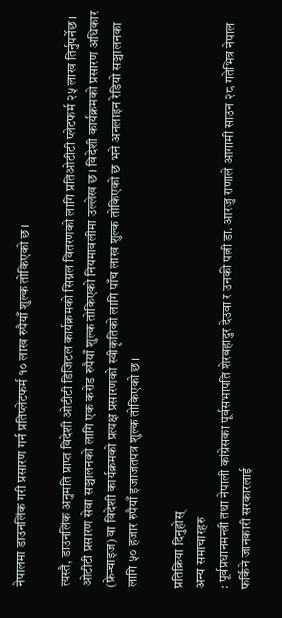नेपालमा डाउनलिंक गरी प्रसारण गर्न प्रतिप्लेटफर्म १० लाख रुपैयाँ शुल्क तोकिएको छ।

त्यस्तै, डाउनलिंक अनुमति प्राप्त विदेशी ओटीटी डिजिटल कार्यक्रमको सिग्नल वितरणको लागि प्रतिओटीटी प्लेटफर्म २५ लाख तिर्नुपर्नेछ। ओटीटी प्रसारण सेवा सञ्चालनको लागि एक करोड रुपैयाँ शुल्क तोकिएको नियमावलीमा उल्लेख छ। विदेशी कार्यक्रमको प्रसारण अधिकार (फ्रेन्चाइज) वा विदेशी कार्यक्रमको प्रत्यक्ष प्रसारणको स्वीकृतिको लागि पाँच लाख शुल्क तोकिएको छ भने अनलाइन रेडियो सञ्चालनका लागि ५० हजार रुपैयाँ इजाजतपत्र शुल्क तोकिएको छ।

प्रतिक्रिया दिनुहोस्
अन्य समाचारहरु
: पूर्वप्रधानमन्त्री तथा नेपाली कांग्रेसका पूर्वसभापति शेरबहादुर देउवा र उनकी पत्नी डा. आरजु राणाले आगामी साउन २८ गतेभित्र नेपाल फर्किने जानकारी सरकारलाई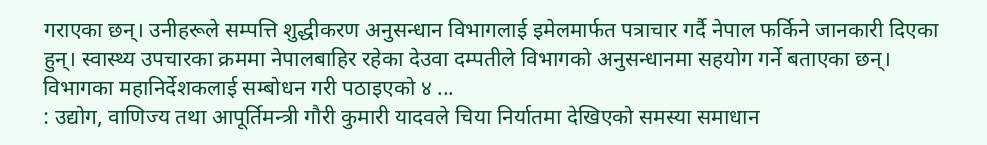गराएका छन्। उनीहरूले सम्पत्ति शुद्धीकरण अनुसन्धान विभागलाई इमेलमार्फत पत्राचार गर्दै नेपाल फर्किने जानकारी दिएका हुन्। स्वास्थ्य उपचारका क्रममा नेपालबाहिर रहेका देउवा दम्पतीले विभागको अनुसन्धानमा सहयोग गर्ने बताएका छन्। विभागका महानिर्देशकलाई सम्बोधन गरी पठाइएको ४ ...
: उद्योग, वाणिज्य तथा आपूर्तिमन्त्री गौरी कुमारी यादवले चिया निर्यातमा देखिएको समस्या समाधान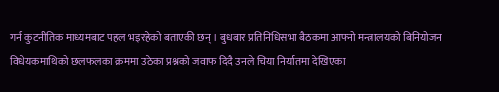गर्न कुटनीतिक माध्यमबाट पहल भइरहेको बताएकी छन् । बुधबार प्रतिनिधिसभा बैठकमा आफ्नो मन्त्रालयको बिनियोजन विधेयकमाथिको छलफलका क्रममा उठेका प्रश्नको जवाफ दिदै उनले चिया निर्यातमा देखिएका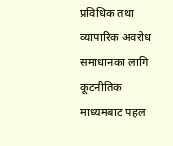प्रविधिक तथा व्यापारिक अवरोध समाधानका लागि कूटनीतिक माध्यमबाट पहल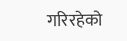गरिरहेको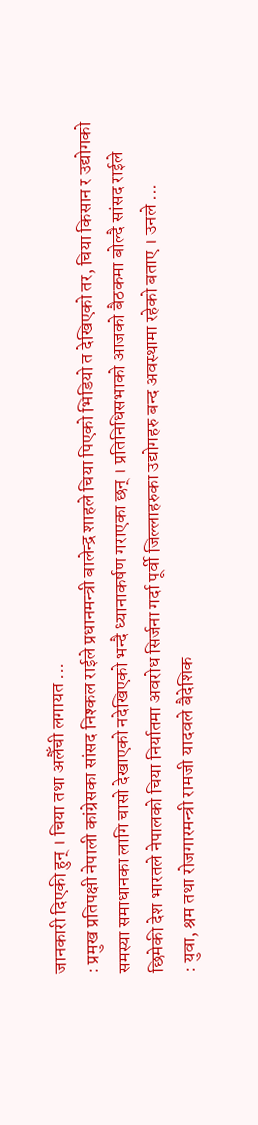जानकारी दिएकी हुन् । चिया तथा अलैँची लगायत ...
: प्रमुख प्रतिपक्षी नेपाली कांग्रेसका सांसद निश्कल राईले प्रधानमन्त्री बालेन्द्र शाहले चिया पिएको भिडियो त देखिएको तर, चिया किसान र उद्योगको समस्या समाधानका लागि चासो देखाएको नदेखिएको भन्दै ध्यानाकर्षण गराएका छन् । प्रतिनिधिसभाको आजको बैठकमा बोल्दै सांसद राईले छिमेकी देश भारतले नेपालको चिया निर्यातमा अवरोध सिर्जना गर्दा पूर्वी जिल्लाहरुका उद्योगहरु बन्द अवस्थामा रहेको बताए । उनले ...
: युवा, श्रम तथा रोजगारमन्त्री रामजी यादवले बैदेशिक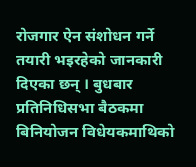रोजगार ऐन संशोधन गर्ने तयारी भइरहेको जानकारी दिएका छन् । बुधबार प्रतिनिधिसभा बैठकमा बिनियोजन विधेयकमाथिको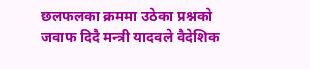छलफलका क्रममा उठेका प्रश्नको जवाफ दिदै मन्त्री यादवले वैदेशिक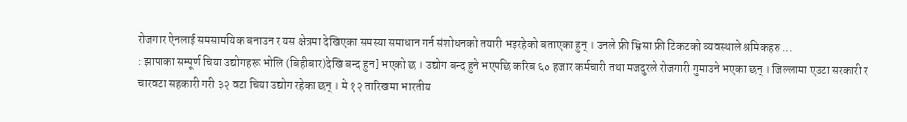रोजगार ऐनलाई समसामयिक बनाउन र यस क्षेत्रमा देखिएका समस्या समाधान गर्न संशोधनको तयारी भइरहेको बताएका हुन् । उनले फ्री भ्रिसा फ्री टिकटको व्यवस्थाले श्रमिकहरु ...
: झापाका सम्पूर्ण चिया उद्योगहरू भोलि (बिहीबार)देखि बन्द हुन] भएको छ । उद्योग बन्द हुने भएपछि करिब ६० हजार कर्मचारी तथा मजदुरले रोजगारी गुमाउने भएका छन् । जिल्लामा एउटा सरकारी र चारवटा सहकारी गरी ३२ वटा चिया उद्योग रहेका छन् । मे १२ तारिखमा भारतीय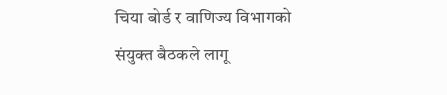चिया बोर्ड र वाणिज्य विभागको संयुक्त बैठकले लागू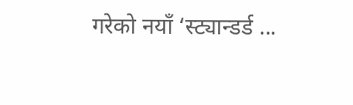गरेको नयाँ ‘स्ट्यान्डर्ड ...